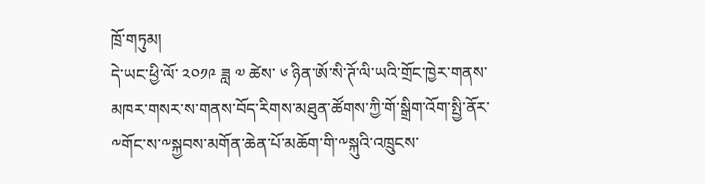ཁྲོ་གཏུམ།
དེ་ཡང་ཕྱི་ལོ་ ༢༠༡༩ ཟླ ༧ ཚེས་ ༦ ཉིན་ཨོ་སི་ཊོ་ལི་ཡའི་གྲོང་ཁྱེར་གནས་མཁར་གསར་ས་གནས་བོད་རིགས་མཐུན་ཚོགས་ཀྱི་གོ་སྒྲིག་འོག་སྤྱི་ནོར་༸གོང་ས་༸སྐྱབས་མགོན་ཆེན་པོ་མཆོག་གི་༸སྐུའི་འཁྲུངས་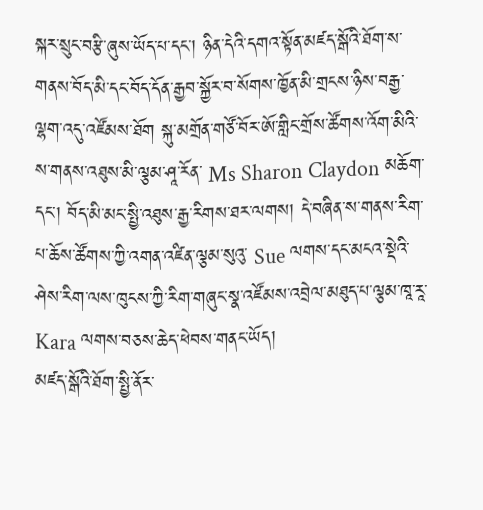སྐར་སྲུང་བརྩི་ཞུས་ཡོད་པ་དང་། ཉིན་དེའི་དགའ་སྟོན་མཛད་སྒོའི་ཐོག་ས་གནས་བོད་མི་དང་བོད་དོན་རྒྱབ་སྐྱོར་བ་སོགས་ཁྱོན་མི་གྲངས་ཉིས་བརྒྱ་ལྷག་འདུ་འཛོམས་ཐོག སྐུ་མགྲོན་གཙོ་བོར་ཨོ་གླིང་གྲོས་ཚོགས་འོག་མིའི་ས་གནས་འཐུས་མི་ལྕམ་ཤཱ་རོན་ Ms Sharon Claydon མཆོག་དང་། བོད་མི་མང་སྤྱི་འཐུས་རྒྱ་རིགས་ཐར་ལགས། དེ་བཞིན་ས་གནས་རིག་པ་ཆོས་ཚོགས་ཀྱི་འགན་འཛིན་ལྕམ་སུའུ་ Sue ལགས་དང་མངའ་སྡེའི་ཤེས་རིག་ལས་ཁུངས་ཀྱི་རིག་གཞུང་སྣ་འཛོམས་འབྲེལ་མཐུད་པ་ལྕམ་ཁཱ་རཱ་ Kara ལགས་བཅས་ཆེད་ཕེབས་གནང་ཡོད།
མཛད་སྒོའི་ཐོག་སྤྱི་ནོར་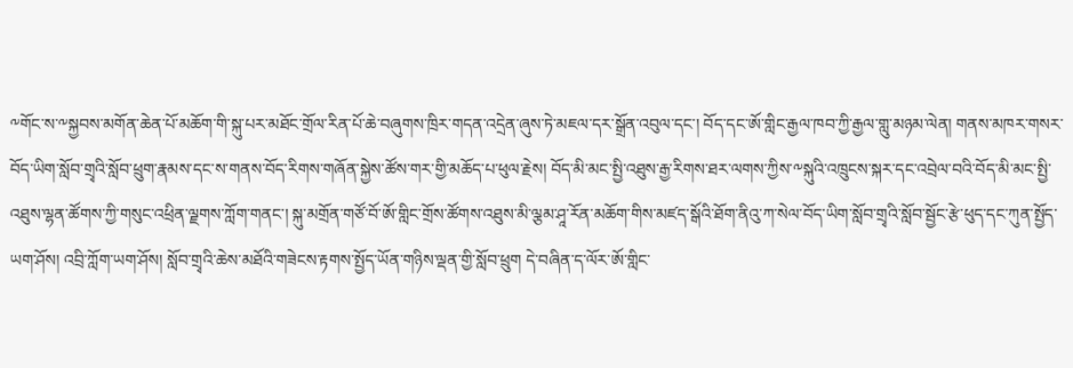༸གོང་ས་༸སྐྱབས་མགོན་ཆེན་པོ་མཆོག་གི་སྐུ་པར་མཐོང་གྲོལ་རིན་པོ་ཆེ་བཞུགས་ཁྲིར་གདན་འདྲེན་ཞུས་ཏེ་མཇལ་དར་སྒྲོན་འབུལ་དང་། བོད་དང་ཨོ་གླིང་རྒྱལ་ཁབ་ཀྱི་རྒྱལ་གླུ་མཉམ་ལེན། གནས་མཁར་གསར་བོད་ཡིག་སློབ་གྲྭའི་སློབ་ཕྲུག་རྣམས་དང་ས་གནས་བོད་རིགས་གཞོན་སྐྱེས་ཚོས་གར་གྱི་མཆོད་པ་ཕུལ་རྗེས། བོད་མི་མང་སྤྱི་འཐུས་རྒྱ་རིགས་ཐར་ལགས་ཀྱིས་༸སྐུའི་འཁྲུངས་སྐར་དང་འབྲེལ་བའི་བོད་མི་མང་སྤྱི་འཐུས་ལྷན་ཚོགས་ཀྱི་གསུང་འཕྲིན་ལྗགས་ཀློག་གནང་། སྐུ་མགྲོན་གཙོ་བོ་ཨོ་གླིང་གྲོས་ཚོགས་འཐུས་མི་ལྕམ་ཤཱ་རོན་མཆོག་གིས་མཛད་སྒོའི་ཐོག་ནིའུ་ཀ་སེལ་བོད་ཡིག་སློབ་གྲྭའི་སློབ་སྦྱོང་རྩེ་ཕུད་དང་ཀུན་སྤྱོད་ཡག་ཤོས། འབྲི་ཀློག་ཡག་ཤོས། སློབ་གྲྭའི་ཆེས་མཐོའི་གཟེངས་རྟགས་སྤྱོད་ཡོན་གཉིས་ལྡན་གྱི་སློབ་ཕྲུག དེ་བཞིན་ད་ལོར་ཨོ་གླིང་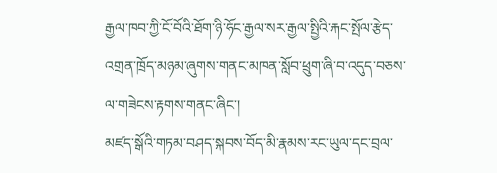རྒྱལ་ཁབ་ཀྱི་ངོ་བོའི་ཐོག་ཉི་ཧོང་རྒྱལ་སར་རྒྱལ་སྤྱིའི་རྐང་སྤོལ་རྩེད་འགྲན་ཁྲོད་མཉམ་ཞུགས་གནང་མཁན་སློབ་ཕྲུག་ཞི་བ་འདུད་བཅས་ལ་གཟེངས་རྟགས་གནང་ཞིང་།
མཛད་སྒོའི་གཏམ་བཤད་སྐབས་བོད་མི་རྣམས་རང་ཡུལ་དང་བྲལ་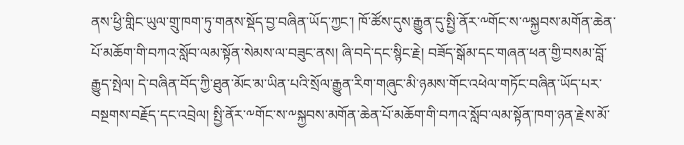ནས་ཕྱི་གླིང་ཡུལ་གྲུ་ཁག་ཏུ་གནས་སྡོད་བྱ་བཞིན་ཡོད་ཀྱང་། ཁོ་ཚོས་དུས་རྒྱུན་དུ་སྤྱི་ནོར་༸གོང་ས་༸སྐྱབས་མགོན་ཆེན་པོ་མཆོག་གི་བཀའ་སློབ་ལམ་སྟོན་སེམས་ལ་བཟུང་ནས། ཞི་བདེ་དང་སྙིང་རྗེ། བཟོད་སྒོམ་དང་གཞན་ཕན་གྱི་བསམ་བློ་རྒྱུད་སྤེལ། དེ་བཞིན་བོད་ཀྱི་ཐུན་མོང་མ་ཡིན་པའི་སྲོལ་རྒྱུན་རིག་གཞུང་མི་ཉམས་གོང་འཕེལ་གཏོང་བཞིན་ཡོད་པར་བསྔགས་བརྗོད་དང་འབྲེལ། སྤྱི་ནོར་༸གོང་ས་༸སྐྱབས་མགོན་ཆེན་པོ་མཆོག་གི་བཀའ་སློབ་ལམ་སྟོན་ཁག་ཉན་རྗེས་མོ་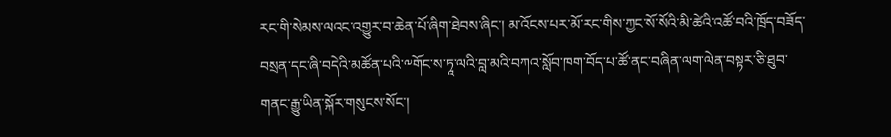རང་གི་སེམས་ལའང་འགྱུར་བ་ཆེན་པོ་ཞིག་ཐེབས་ཞིང་། མ་འོངས་པར་མོ་རང་གིས་ཀྱང་སོ་སོའི་མི་ཚེའི་འཚོ་བའི་ཁྲོད་བཟོད་བསྲན་དང་ཞི་བདེའི་མཚོན་པའི་༸གོང་ས་ཏཱ་ལའི་བླ་མའི་བཀའ་སློབ་ཁག་བོད་པ་ཚོ་ནང་བཞིན་ལག་ལེན་བསྟར་ཅི་ཐུབ་གནང་རྒྱུ་ཡིན་སྐོར་གསུངས་སོང་།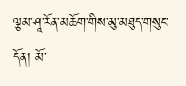ལྕམ་ཤཱ་རོན་མཆོག་གིས་མུ་མཐུད་གསུང་དོན། མོ་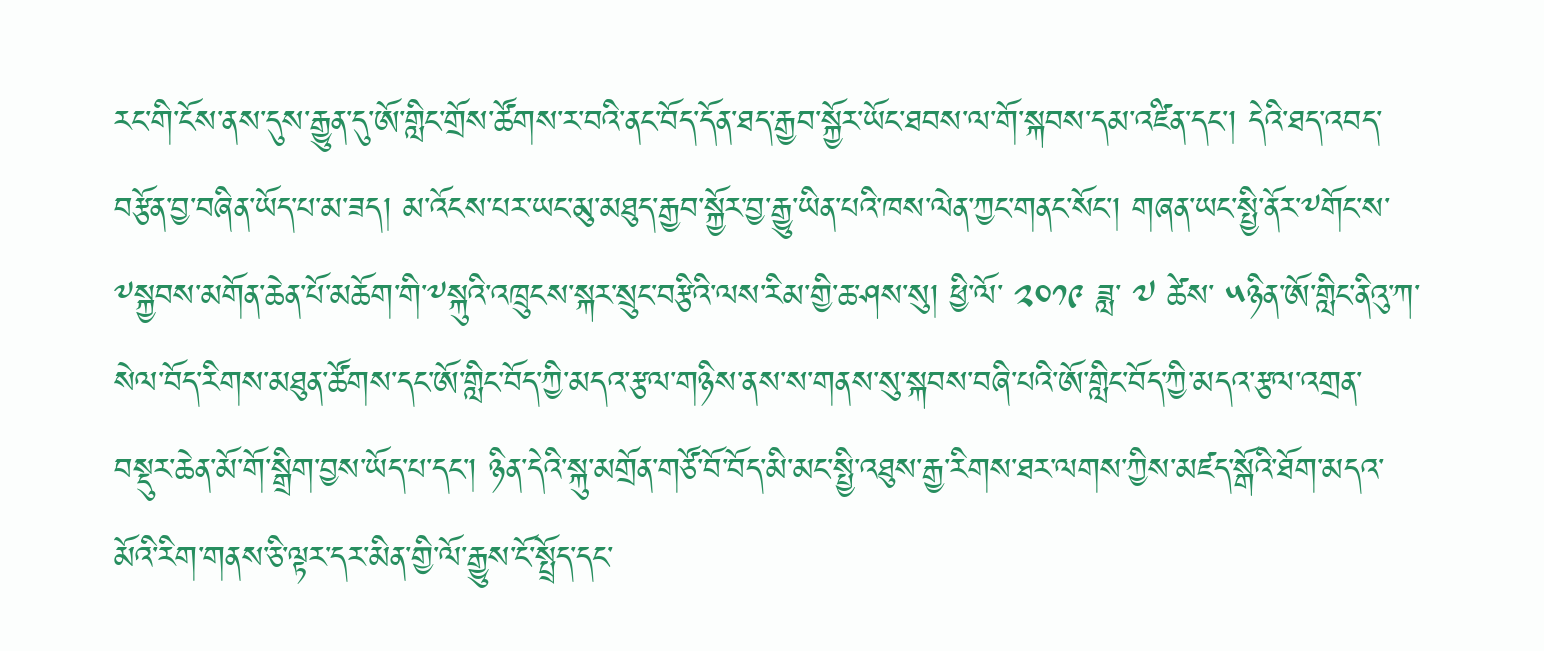རང་གི་ངོས་ནས་དུས་རྒྱུན་དུ་ཨོ་གླིང་གྲོས་ཚོགས་ར་བའི་ནང་བོད་དོན་ཐད་རྒྱབ་སྐྱོར་ཡོང་ཐབས་ལ་གོ་སྐབས་དམ་འཛིན་དང་། དེའི་ཐད་འབད་བརྩོན་བྱ་བཞིན་ཡོད་པ་མ་ཟད། མ་འོངས་པར་ཡང་མུ་མཐུད་རྒྱབ་སྐྱོར་བྱ་རྒྱུ་ཡིན་པའི་ཁས་ལེན་ཀྱང་གནང་སོང་། གཞན་ཡང་སྤྱི་ནོར་༸གོང་ས་༸སྐྱབས་མགོན་ཆེན་པོ་མཆོག་གི་༸སྐུའི་འཁྲུངས་སྐར་སྲུང་བརྩིའི་ལས་རིམ་གྱི་ཆ་ཤས་སུ། ཕྱི་ལོ་ ༢༠༡༩ ཟླ་ ༧ ཚེས་ ༥ཉིན་ཨོ་གླིང་ནིའུ་ཀ་སེལ་བོད་རིགས་མཐུན་ཚོགས་དང་ཨོ་གླིང་བོད་ཀྱི་མདའ་རྩལ་གཉིས་ནས་ས་གནས་སུ་སྐབས་བཞི་པའི་ཨོ་གླིང་བོད་ཀྱི་མདའ་རྩལ་འགྲན་བསྡུར་ཆེན་མོ་གོ་སྒྲིག་བྱས་ཡོད་པ་དང་། ཉིན་དེའི་སྐུ་མགྲོན་གཙོ་བོ་བོད་མི་མང་སྤྱི་འཐུས་རྒྱ་རིགས་ཐར་ལགས་ཀྱིས་མཛད་སྒོའི་ཐོག་མདའ་མོའི་རིག་གནས་ཅི་ལྟར་དར་མིན་གྱི་ལོ་རྒྱུས་ངོ་སྤྲོད་དང་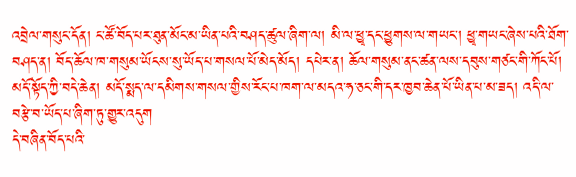འབྲེལ་གསུང་དོན། ང་ཚོ་བོད་པར་ཐུན་མོང་མ་ཡིན་པའི་བཤད་ཚུལ་ཞིག་ལ། མི་ལ་ཕྱྭ་དང་ཕྱུགས་ལ་གཡང་། ཕྱྭ་གཡང་ཞེས་པའི་ཐོག་བཤད་ན། བོད་ཆོལ་ཁ་གསུམ་ཡོངས་སུ་ཡོད་པ་གསལ་པོ་མེད་མོད། དཔེར་ན། ཆོལ་གསུམ་ནང་ཚན་ལས་དབུས་གཙང་གི་ཀོང་པོ། མདོ་སྟོད་ཀྱི་བདེ་ཆེན། མདོ་སྨད་ལ་དམིགས་གསལ་གྱིས་རོང་པ་ཁག་ལ་མདའ་ཧ་ཅང་གི་དར་ཁྱབ་ཆེན་པོ་ཡིན་པ་མ་ཟད། འདི་ལ་བརྩེ་བ་ཡོད་པ་ཞིག་ཏུ་གྱུར་འདུག
དེ་བཞིན་བོད་པའི་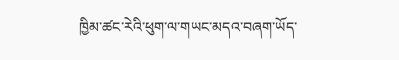ཁྱིམ་ཚང་རེའི་ཕུག་ལ་གཡང་མདའ་བཞག་ཡོད་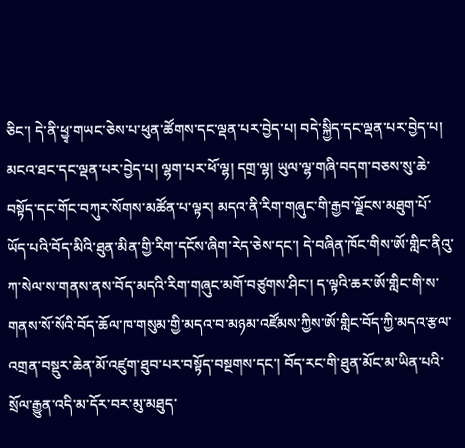ཅིང་། དེ་ནི་ཕྱྭ་གཡང་ཅེས་པ་ཕུན་ཚོགས་དང་ལྡན་པར་བྱེད་པ། བདེ་སྐྱིད་དང་ལྡན་པར་བྱེད་པ། མངའ་ཐང་དང་ལྡན་པར་བྱེད་པ། ལྷག་པར་ཕོ་ལྷ། དགྲ་ལྷ། ཡུལ་ལྷ་གཞི་བདག་བཅས་སུ་ཆེ་བསྟོད་དང་གོང་བཀུར་སོགས་མཚོན་པ་ལྟར། མདའ་ནི་རིག་གཞུང་གི་རྒྱབ་ལྗོངས་མཐུག་པོ་ཡོད་པའི་བོད་མིའི་ཐུན་མིན་གྱི་རིག་དངོས་ཞིག་རེད་ཅེས་དང་། དེ་བཞིན་ཁོང་གིས་ཨོ་གླིང་ནིའུ་ཀ་སེལ་ས་གནས་ནས་བོད་མདའི་རིག་གཞུང་མགོ་བཙུགས་ཤིང་། ད་ལྟའི་ཆར་ཨོ་གླིང་གི་ས་གནས་སོ་སོའི་བོད་ཆོལ་ཁ་གསུམ་གྱི་མདའ་བ་མཉམ་འཛོམས་ཀྱིས་ཨོ་གླིང་བོད་ཀྱི་མདའ་རྩལ་འགྲན་བསྡུར་ཆེན་མོ་འཛུག་ཐུབ་པར་བསྟོད་བསྔགས་དང་། བོད་རང་གི་ཐུན་མོང་མ་ཡིན་པའི་སྲོལ་རྒྱུན་འདི་མ་དོར་བར་མུ་མཐུད་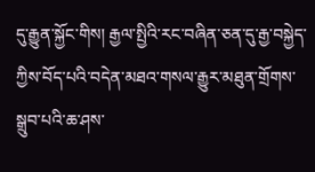དུ་རྒྱུན་སྐྱོང་གིས། རྒྱལ་སྤྱིའི་རང་བཞིན་ཅན་དུ་རྒྱ་བསྐྱེད་ཀྱིས་བོད་པའི་བདེན་མཐའ་གསལ་རྒྱུར་མཐུན་གྲོགས་སྒྲུབ་པའི་ཆ་ཤས་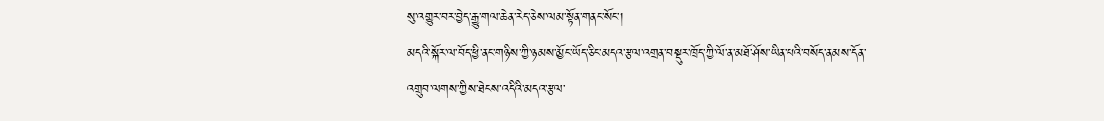སུ་འགྱུར་བར་བྱེད་རྒྱུ་གལ་ཆེན་རེད་ཅེས་ལམ་སྟོན་གནང་སོང་།
མདའི་སྐོར་ལ་བོད་ཕྱི་ནང་གཉིས་ཀྱི་ཉམས་མྱོང་ཡོད་ཅིང་མདའ་རྩལ་འགྲན་བསྡུར་ཁྲོད་ཀྱི་ལོ་ན་མཐོ་ཤོས་ཡིན་པའི་བསོད་ནམས་དོན་འགྲུབ་ལགས་ཀྱིས་ཐེངས་འདིའི་མདའ་རྩལ་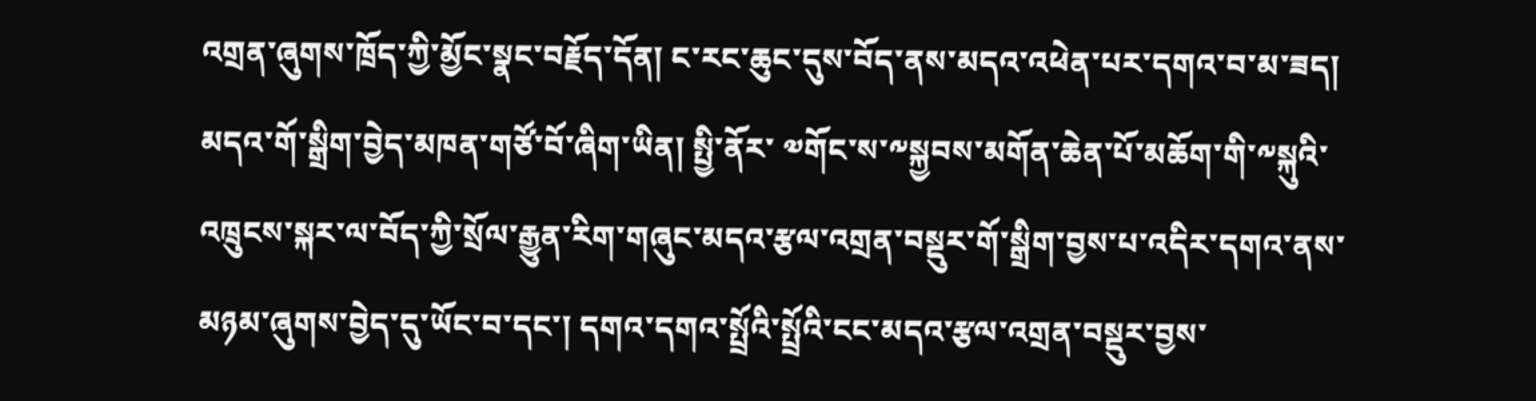འགྲན་ཞུགས་ཁྲོད་ཀྱི་མྱོང་སྣང་བརྗོད་དོན། ང་རང་ཆུང་དུས་བོད་ནས་མདའ་འཕེན་པར་དགའ་བ་མ་ཟད། མདའ་གོ་སྒྲིག་བྱེད་མཁན་གཙོ་བོ་ཞིག་ཡིན། སྤྱི་ནོར་ ༧གོང་ས་༸སྐྱབས་མགོན་ཆེན་པོ་མཆོག་གི་༸སྐུའི་འཁྲུངས་སྐར་ལ་བོད་ཀྱི་སྲོལ་རྒྱུན་རིག་གཞུང་མདའ་རྩལ་འགྲན་བསྡུར་གོ་སྒྲིག་བྱས་པ་འདིར་དགའ་ནས་མཉམ་ཞུགས་བྱེད་དུ་ཡོང་བ་དང་། དགའ་དགའ་སྤྲོའི་སྤྲོའི་ངང་མདའ་རྩལ་འགྲན་བསྡུར་བྱས་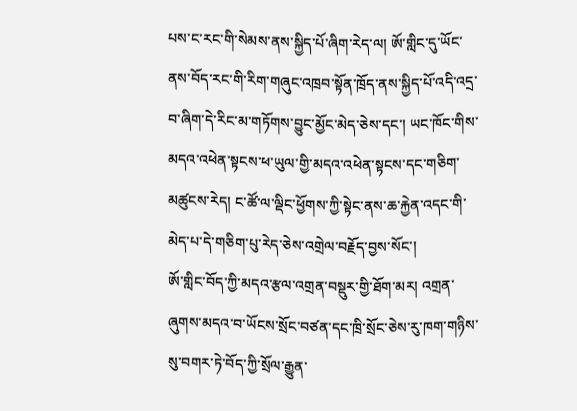པས་ང་རང་གི་སེམས་ནས་སྐྱིད་པོ་ཞིག་རེད་ལ། ཨོ་གླིང་དུ་ཡོང་ནས་བོད་རང་གི་རིག་གཞུང་འཁྲབ་སྟོན་ཁྲོད་ནས་སྐྱིད་པོ་འདི་འདྲ་བ་ཞིག་དེ་རིང་མ་གཏོགས་བྱུང་མྱོང་མེད་ཅེས་དང་། ཡང་ཁོང་གིས་མདའ་འཕེན་སྟངས་ཕ་ཡུལ་གྱི་མདའ་འཕེན་སྟངས་དང་གཅིག་མཚུངས་རེད། ང་ཚོ་ལ་ལྡིང་ཕྱོགས་ཀྱི་སྟེང་ནས་ཆ་རྐྱེན་འདང་གི་མེད་པ་དེ་གཅིག་པུ་རེད་ཅེས་འགྲེལ་བརྗོད་བྱས་སོང་།
ཨོ་གླིང་བོད་ཀྱི་མདའ་རྩལ་འགྲན་བསྡུར་གྱི་ཐོག་མར། འགྲན་ཞུགས་མདའ་བ་ཡོངས་སྲོང་བཙན་དང་ཁྲི་སྲོང་ཅེས་རུ་ཁག་གཉིས་སུ་བགར་ཏེ་བོད་ཀྱི་སྲོལ་རྒྱུན་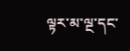ལྟར་མ་ལྔ་དང་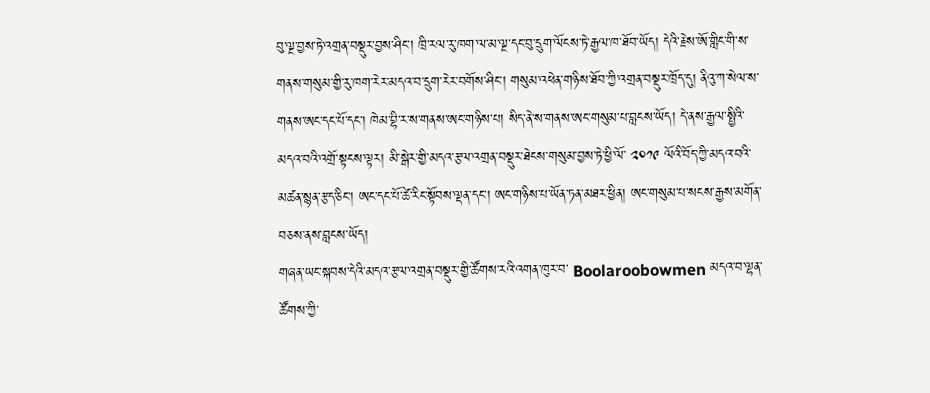བུ་ལྔ་བྱས་ཏེ་འགྲན་བསྡུར་བྱས་ཤིང་། ཁྲི་རལ་རུ་ཁག་ལ་མ་ལྔ་དང་བུ་དྲུག་ལོངས་ཏེ་རྒྱལ་ཁ་ཐོབ་ཡོད། དེའི་རྗེས་ཨོ་གླིང་གི་ས་གནས་གསུམ་གྱི་རུ་ཁག་རེར་མདའ་བ་དྲུག་རེར་བགོས་ཤིང་། གསུམ་འཕེན་གཉིས་ཐོབ་ཀྱི་འགྲན་བསྡུར་ཁྲོད་དུ། ནིའུ་ཀ་སེལ་ས་གནས་ཨང་དང་པོ་དང་། ཁེམ་བྷི་ར་ས་གནས་ཨང་གཉིས་པ། སིད་ནེ་ས་གནས་ཨང་གསུམ་པ་བླངས་ཡོད། དེ་ནས་རྒྱལ་སྤྱིའི་མདའ་བའི་འགྲོ་སྟངས་ལྟར། མི་སྒེར་གྱི་མདའ་རྩལ་འགྲན་བསྡུར་ཐེངས་གསུམ་བྱས་ཏེ་ཕྱི་ལོ་ ༢༠༡༩ ལོའི་བོད་ཀྱི་མདའ་བའི་མཚན་སྙན་རྩད་ཅིང་། ཨང་དང་པོ་ཚེ་རིང་སྟོབས་ལྡན་དང་། ཨང་གཉིས་པ་ཡོན་ཏན་མཐར་ཕྱིན། ཨང་གསུམ་པ་སངས་རྒྱས་མགོན་བཅས་ནས་བླངས་ཡོད།
གཞན་ཡང་སྐབས་དེའི་མདའ་རྩལ་འགྲན་བསྡུར་གྱི་ཚོགས་རའི་འགན་ཁུར་བ་ Boolaroobowmen མདའ་བ་ལྷན་ཚོགས་ཀྱི་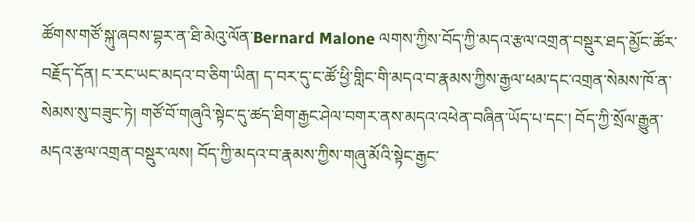ཚོགས་གཙོ་སྐུ་ཞབས་བྷར་ན་ཐི་མེའུ་ལོན་Bernard Malone ལགས་ཀྱིས་བོད་ཀྱི་མདའ་རྩལ་འགྲན་བསྡུར་ཐད་མྱོང་ཚོར་བརྗོད་དོན། ང་རང་ཡང་མདའ་བ་ཅིག་ཡིན། ད་བར་དུ་ང་ཚོ་ཕྱི་གླིང་གི་མདའ་བ་རྣམས་ཀྱིས་རྒྱལ་ཕམ་དང་འགྲན་སེམས་ཁོ་ན་སེམས་སུ་བཟུང་ཏེ། གཙོ་བོ་གཞུའི་སྟེང་དུ་ཚད་ཐིག་རྒྱང་ཤེལ་བགར་ནས་མདའ་འཕེན་བཞིན་ཡོད་པ་དང་། བོད་ཀྱི་སྲོལ་རྒྱུན་མདའ་རྩལ་འགྲན་བསྡུར་ལས། བོད་ཀྱི་མདའ་བ་རྣམས་ཀྱིས་གཞུ་མོའི་སྟེང་རྒྱང་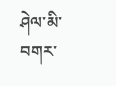ཤེལ་མི་བགར་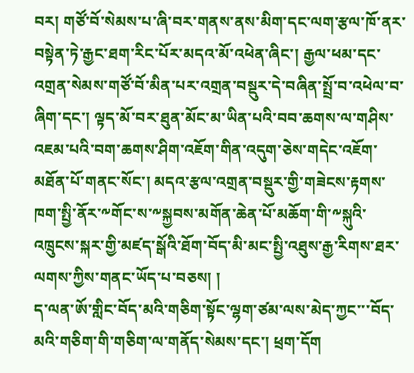བར། གཙོ་བོ་སེམས་པ་ཞི་བར་གནས་ནས་མིག་དང་ལག་རྩལ་ཁོ་ནར་བསྟེན་ཏེ་རྒྱང་ཐག་རིང་པོར་མདའ་མོ་འཕེན་ཞིང་། རྒྱལ་ཕམ་དང་འགྲན་སེམས་གཙོ་བོ་མིན་པར་འགྲན་བསྡུར་དེ་བཞིན་སྤྲོ་བ་འཕེལ་བ་ཞིག་དང་། ལྟད་མོ་བར་ཐུན་མོང་མ་ཡིན་པའི་བབ་ཆགས་ལ་གཤིས་འཇམ་པའི་བག་ཆགས་ཤིག་འཇོག་གིན་འདུག་ཅེས་གདེང་འཇོག་མཐོན་པོ་གནང་སོང་། མདའ་རྩལ་འགྲན་བསྡུར་གྱི་གཟེངས་རྟགས་ཁག་སྤྱི་ནོར་༸གོང་ས་༸སྐྱབས་མགོན་ཆེན་པོ་མཆོག་གི་༸སྐུའི་འཁྲུངས་སྐར་གྱི་མཛད་སྒོའི་ཐོག་བོད་མི་མང་སྤྱི་འཐུས་རྒྱ་རིགས་ཐར་ལགས་ཀྱིས་གནང་ཡོད་པ་བཅས། །
ད་ལན་ཨོ་གླིང་བོད་མའི་གཅིག་སྟོང་ལྷག་ཙམ་ལས་མེད་ཀྱང་་་བོད་མའི་གཅིག་གི་གཅིག་ལ་གནོད་སེམས་དང་། ཕྲག་དོག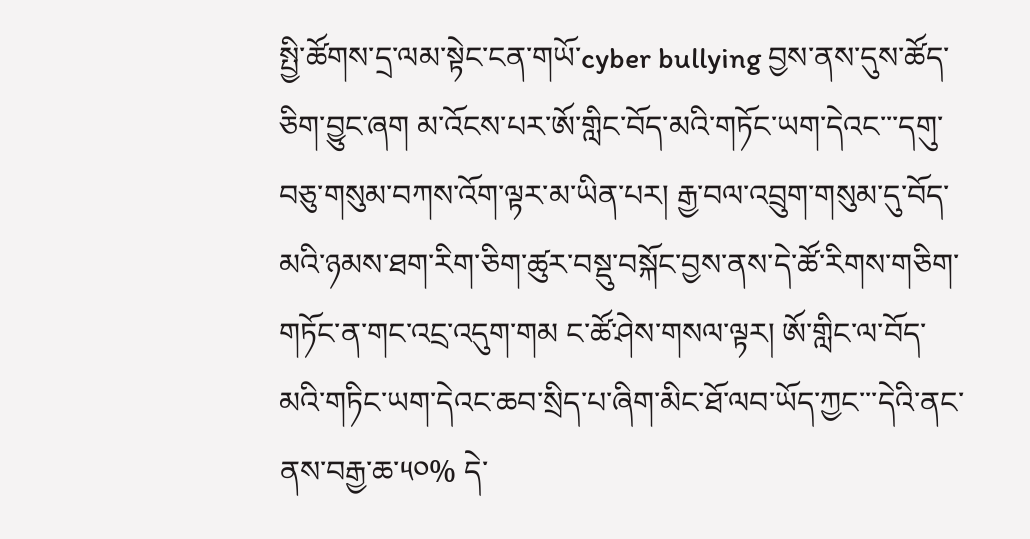སྤྱི་ཚོགས་དྲ་ལམ་སྟེང་ངན་གཡོ་cyber bullying བྱས་ནས་དུས་ཚོད་ཅིག་བྱུང་ཞག མ་འོངས་པར་ཨོ་གླིང་བོད་མའི་གཏོང་ཡག་དེའང་་་དགུ་བཅུ་གསུམ་བཀས་འོག་ལྟར་མ་ཡིན་པར། རྒྱ་བལ་འབྲུག་གསུམ་དུ་བོད་མའི་ཉམས་ཐག་རིག་ཅིག་ཚུར་བསྡུ་བསྐོང་བྱས་ནས་དེ་ཚོ་རིགས་གཅིག་གཏོང་ན་གང་འངྲ་འདུག་གམ ང་ཚོ་ཤེས་གསལ་ལྟར། ཨོ་གླིང་ལ་བོད་མའི་གཏིང་ཡག་དེའང་ཆབ་སྲིད་པ་ཞིག་མིང་ཐོ་ལབ་ཡོད་ཀྱང་་་དེའི་ནང་ནས་བརྒྱ་ཆ་༥༠% དེ་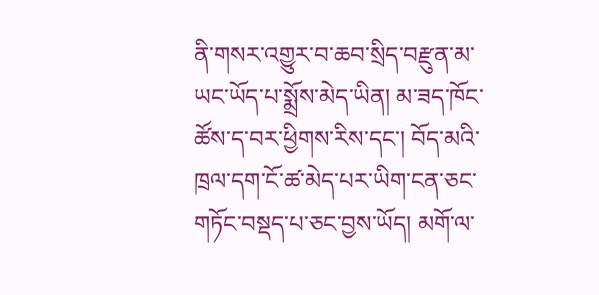ནི་གསར་འགྱུར་བ་ཆབ་སྲིད་བརྫུན་མ་ཡང་ཡོད་པ་སྨྲོས་མེད་ཡིན། མ་ཟད་ཁོང་ཚོས་ད་བར་ཕྱིགས་རིས་དང་། བོད་མའི་ཁྲལ་དག་ངོ་ཚ་མེད་པར་ཡིག་ངན་ཅང་གཏོང་བསྡད་པ་ཅང་བྱས་ཡོད། མགོ་ལ་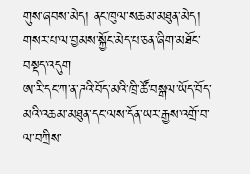གུས་ཞབས་མེད། ནང་ཁུལ་སཆམ་མཐུན་མེད། གསར་པ་ལ་བྱམས་སྐྱོང་མེད་པ་ཅན་ཞིག་མཐོང་བསྡད་འདུག
ཨ་རི་དང་ཀ་ན་ཌའི་བོད་མའི་ཁྲི་ཚོ་བསྒལ་ཡོད་བོད་མའི་འཆམ་མཐུན་དང་ལས་དོན་ཡར་རྒྱས་འགྲོ་བ་ལ་བཀྲིས་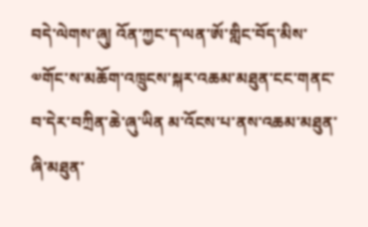བདེ་ལེགས་ཞུ། འོན་ཀྱང་ད་ལན་ཨོ་གླིང་བོད་མིས་༧གོང་ས་མཆོག་འཁྲུངས་སྐར་འཆམ་མཐུན་ངང་གནང་བ་དེར་བཀྲིན་ཆེ་ཞུ་ཡིན མ་འོངས་པ་ནས་འཆམ་མཐུན་ཞི་མཐུན་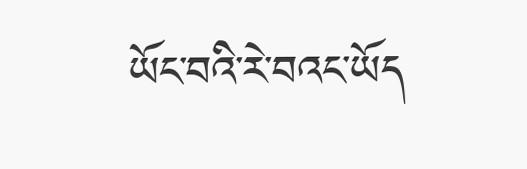ཡོང་བའི་རེ་བའང་ཡོད